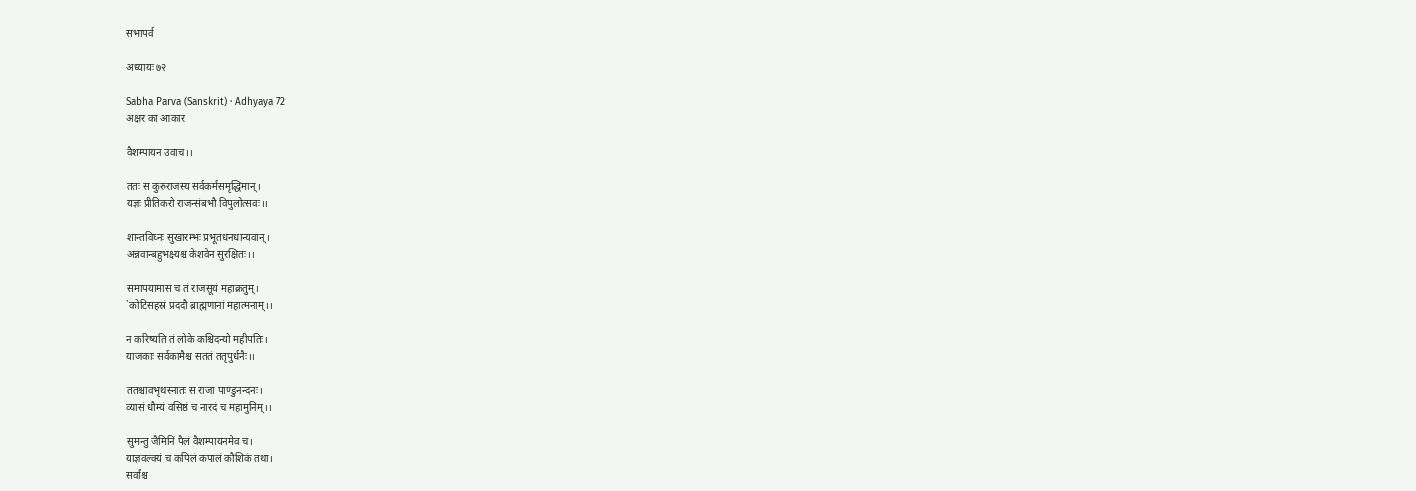सभापर्व

अध्यायः ७२

Sabha Parva (Sanskrit) · Adhyaya 72
अक्षर का आकार

वैशम्पायन उवाच।।

ततः स कुरुराजस्य सर्वकर्मसमृद्धिमान्।
यज्ञः प्रीतिकरो राजन्संबभौ विपुलोत्सवः।।

शान्तविघ्नः सुखारम्भः प्रभूतधनधान्यवान्।
अन्नवान्बहुभक्ष्यश्च केशवेन सुरक्षितः।।

समापयामास च तं राजसूयं महाक्रतुम्।
`कोटिसहस्रं प्रददौ ब्राह्मणानां महात्मनाम्।।

न करिष्यति तं लोके कश्चिदन्यो महीपतिः।
याजकाः सर्वकामैश्च सततं ततृपुर्धनैः।।

ततश्चावभृथस्नातः स राजा पाण्डुनन्दनः।
व्यासं धौम्यं वसिष्ठं च नारदं च महामुनिम्।।

सुमन्तु जैमिनिं पैलं वैशम्पायनमेव च।
याज्ञवल्क्यं च कपिलं कपालं कौशिकं तथा।
सर्वांश्च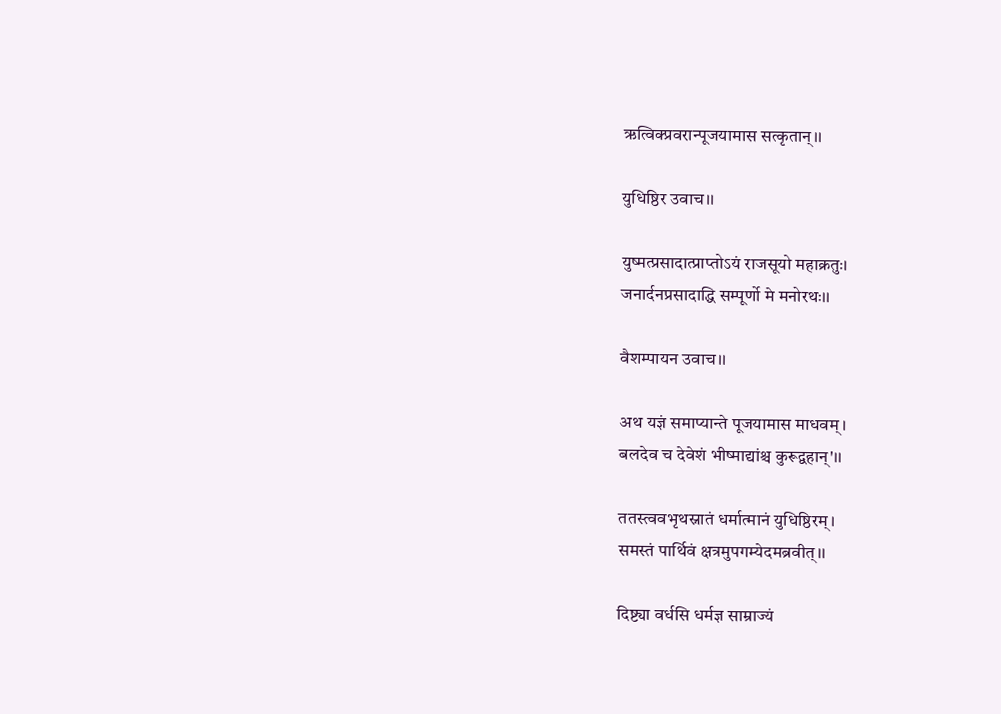ऋत्विक्प्रवरान्पूजयामास सत्कृतान्।।

युधिष्ठिर उवाच।।

युष्मत्प्रसादात्प्राप्तोऽयं राजसूयो महाक्रतुः।
जनार्दनप्रसादाद्धि सम्पूर्णो मे मनोरथः।।

वैशम्पायन उवाच।।

अथ यज्ञं समाप्यान्ते पूजयामास माधवम्।
बलदेव च देवेशं भीष्माद्यांश्च कुरूद्वहान्'।।

ततस्त्ववभृथस्नातं धर्मात्मानं युधिष्ठिरम्।
समस्तं पार्थिवं क्षत्रमुपगम्येदमब्रवीत्।।

दिष्ट्या वर्धसि धर्मज्ञ साम्राज्यं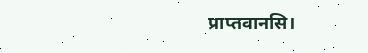प्राप्तवानसि।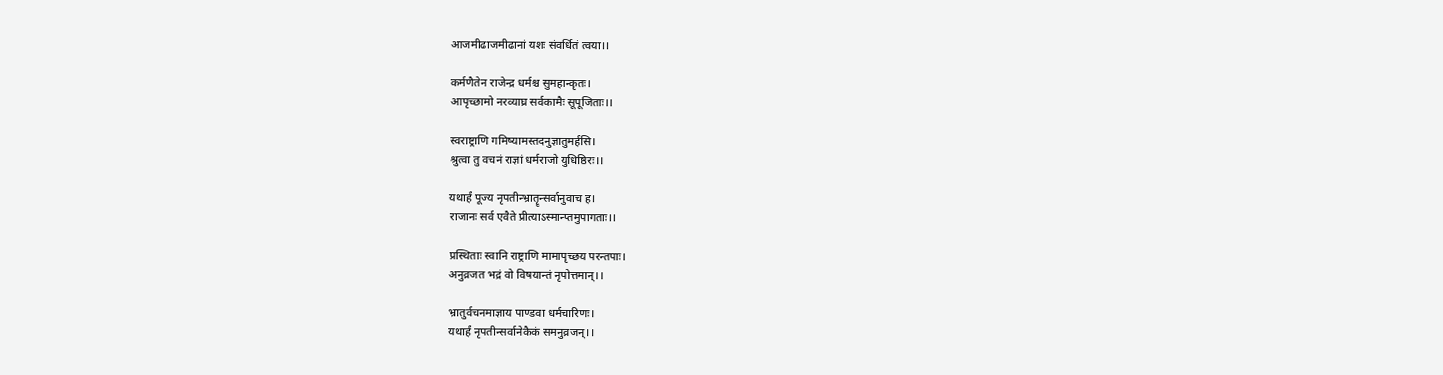आजमीढाजमीढानां यशः संवर्धितं त्वया।।

कर्मणैतेन राजेन्द्र धर्मश्च सुमहान्कृतः।
आपृच्छामो नरव्याघ्र सर्वकामैः सूपूजिताः।।

स्वराष्ट्राणि गमिष्यामस्तदनुज्ञातुमर्हसि।
श्रुत्वा तु वचनं राज्ञां धर्मराजो युधिष्ठिरः।।

यथार्हं पूज्य नृपतीन्भ्रातॄन्सर्वानुवाच ह।
राजानः सर्व एवैते प्रीत्याऽस्मान्प्तमुपागताः।।

प्रस्थिताः स्वानि राष्ट्राणि मामापृच्छय परन्तपाः।
अनुव्रजत भद्रं वो विषयान्तं नृपोत्तमान्।।

भ्रातुर्वचनमाज्ञाय पाण्डवा धर्मचारिणः।
यथार्हं नृपतीन्सर्वानेकैकं समनुव्रजन्।।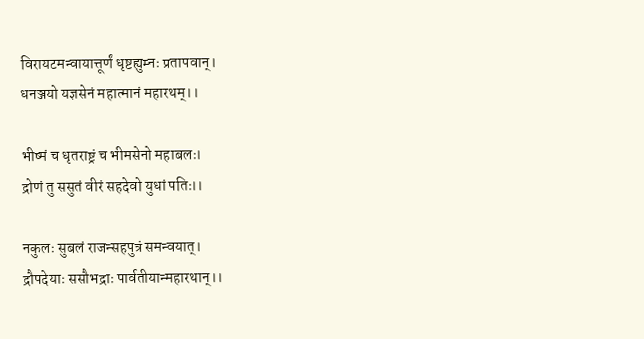विरायटमन्वायात्तूर्णं धृष्टह्युम्नः प्रतापवान्।
धनञ्जयो यज्ञसेनं महात्मानं महारथम्।।

भीष्मं च धृतराष्ट्रं च भीमसेनो महाबलः।
द्रोणं तु ससुतं वीरं सहदेवो युधां पतिः।।

नकुलः सुबलं राजन्सहपुत्रं समन्वयात्।
द्रौपदेयाः ससौभद्राः पार्वतीयान्महारथान्।।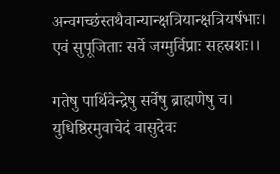अन्वगच्छंस्तथैवान्यान्क्षत्रियान्क्षत्रियर्षभाः।
एवं सुपूजिताः सर्वे जग्मुर्विप्राः सहस्रशः।।

गतेषु पार्थिवेन्द्रेषु सर्वेषु ब्राह्मणेषु च।
युधिष्ठिरमुवाचेदं वासुदेवः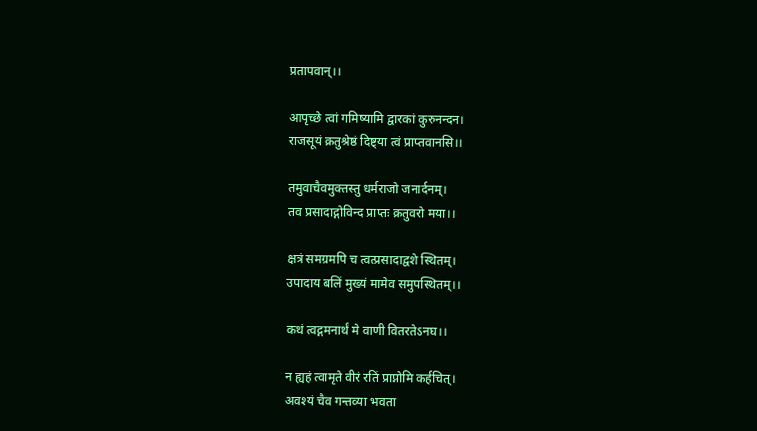प्रतापवान्।।

आपृच्छे त्वां गमिष्यामि द्वारकां कुरुनन्दन।
राजसूयं क्रतुश्रेष्ठं दिष्ट्या त्वं प्राप्तवानसि।।

तमुवाचैवमुक्तस्तु धर्मराजो जनार्दनम्।
तव प्रसादाद्गोविन्द प्राप्तः क्रतुवरो मया।।

क्षत्रं समग्रमपि च त्वत्प्रसादाद्वशे स्थितम्।
उपादाय बलिं मुख्यं मामेव समुपस्थितम्।।

कथं त्वद्गमनार्थं मे वाणी वितरतेऽनघ।।

न ह्यहं त्वामृते वीरं रतिं प्राप्नोमि कर्हचित्।
अवश्यं चैव गन्तव्या भवता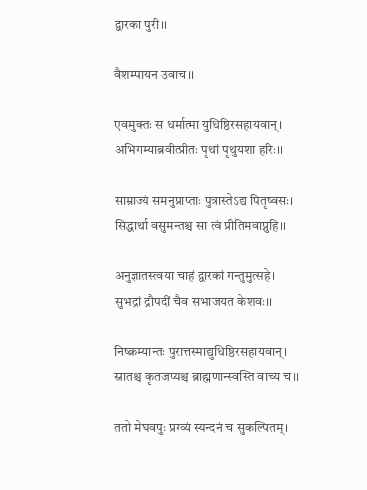द्वारका पुरी।।

वैशम्पायन उवाच।।

एवमुक्तः स धर्मात्मा युधिष्ठिरसहायवान्।
अभिगम्याब्रवीत्प्रीतः पृथां पृथुयशा हरिः।।

साम्राज्यं समनुप्राप्ताः पुत्रास्तेऽद्य पितृष्वसः।
सिद्धार्था वसुमन्तश्च सा त्वं प्रीतिमवाप्नुहि।।

अनुज्ञातस्त्वया चाहं द्वारकां गन्तुमुत्सहे।
सुभद्रां द्रौपदीं चैव सभाजयत केशवः।।

निष्क्रम्यान्तः पुरात्तस्माद्युधिष्ठिरसहायवान्।
स्नातश्च कृतजप्यश्च ब्राह्मणान्स्वस्ति वाच्य च।।

ततो मेघवपुः प्रग्व्यं स्यन्दनं च सुकल्पितम्।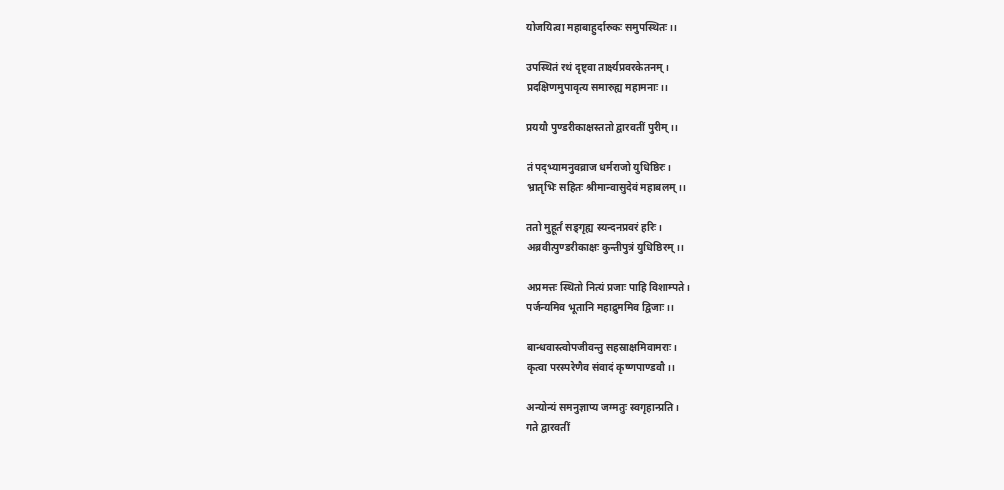योजयित्वा महाबाहुर्दारुकः समुपस्थितः।।

उपस्थितं रथं दृष्ट्वा तार्क्ष्यप्रवरकेतनम्।
प्रदक्षिणमुपावृत्य समारुह्य महामनाः।।

प्रययौ पुण्डरीकाक्षस्ततो द्वारवतीं पुरीम्।।

तं पद्भ्यामनुवव्राज धर्मराजो युधिष्ठिरः।
भ्रातृभिः सहितः श्रीमान्वासुदेवं महाबलम्।।

ततो मुहूर्तं सङ्गृह्य स्यन्दनप्रवरं हरिः।
अब्रवीत्पुण्डरीकाक्षः कुन्तीपुत्रं युधिष्ठिरम्।।

अप्रमत्तः स्थितो नित्यं प्रजाः पाहि विशाम्पते।
पर्जन्यमिव भूतानि महाद्रुममिव द्विजाः।।

बान्धवास्त्वोपजीवन्तु सहस्राक्षमिवामराः।
कृत्वा परस्परेणैव संवादं कृष्णपाण्डवौ।।

अन्योन्यं समनुज्ञाप्य जग्मतुः स्वगृहान्प्रति।
गते द्वारवतीं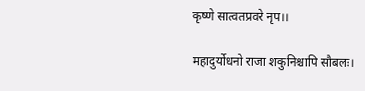कृष्णे सात्वतप्रवरे नृप।।

महादुर्योधनो राजा शकुनिश्चापि सौबलः।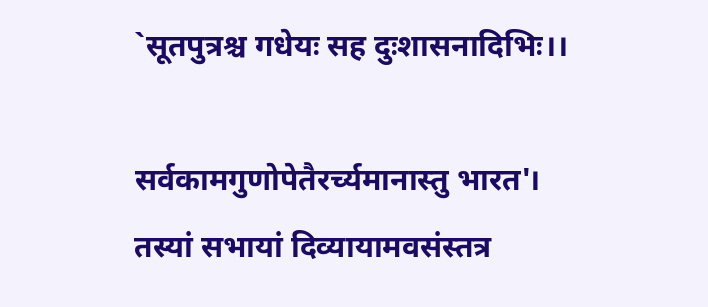`सूतपुत्रश्च गधेयः सह दुःशासनादिभिः।।

सर्वकामगुणोपेतैरर्च्यमानास्तु भारत'।
तस्यां सभायां दिव्यायामवसंस्तत्र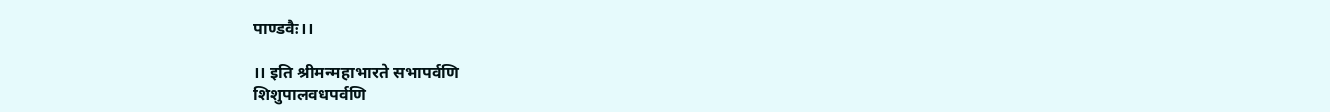पाण्डवैः।।

।। इति श्रीमन्महाभारते सभापर्वणि
शिशुपालवधपर्वणि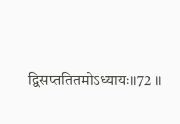द्विसप्ततितमोऽध्यायः।।72 ।।